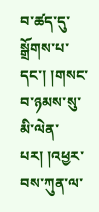བ་ཚད་དུ་སྒྲོགས་པ་དང་། །གསང་བ་ཉམས་སུ་མི་ལེན་པར། །འཕྱར་བས་ཀུན་ལ་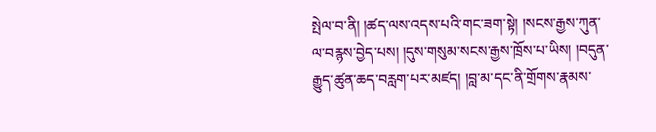སྤེལ་བ་ནི། །ཚད་ལས་འདས་པའི་གང་ཟག་སྟེ། །སངས་རྒྱས་ཀུན་ལ་བརྙས་བྱེད་པས། །དུས་གསུམ་སངས་རྒྱས་ཁྲོས་པ་ཡིས། །བདུན་རྒྱུད་ཚུན་ཆད་བརླག་པར་མཛད། །བླ་མ་དང་ནི་གྲོགས་རྣམས་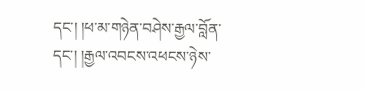དང་། །ཕ་མ་གཉེན་བཤེས་རྒྱལ་བློན་དང་། །རྒྱལ་འབངས་འཕངས་ཉེས་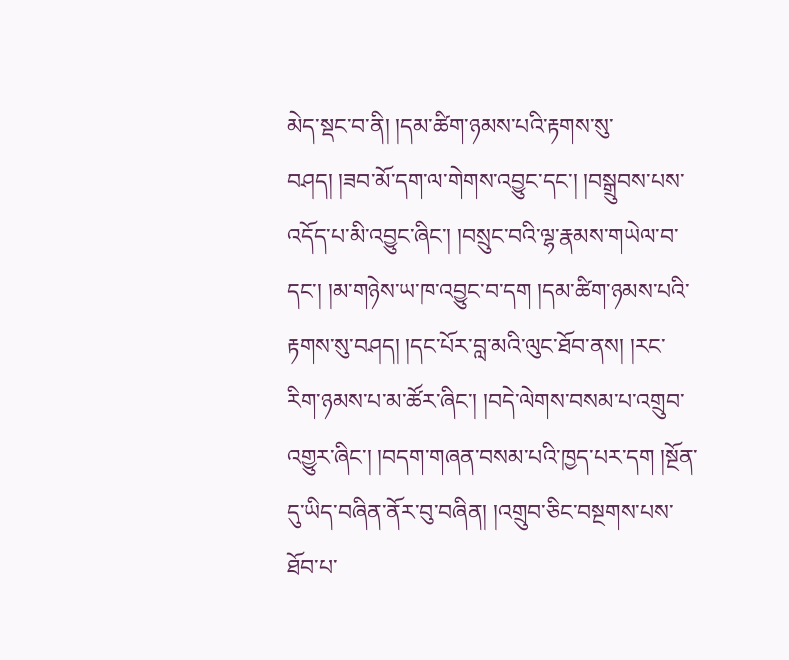མེད་སྡང་བ་ནི། །དམ་ཚིག་ཉམས་པའི་རྟགས་སུ་བཤད། །ཟབ་མོ་དག་ལ་གེགས་འབྱུང་དང་། །བསྒྲུབས་པས་འདོད་པ་མི་འབྱུང་ཞིང་། །བསྲུང་བའི་ལྷ་རྣམས་གཡེལ་བ་དང་། །མ་གཉེས་ཡ་ཁ་འབྱུང་བ་དག །དམ་ཚིག་ཉམས་པའི་རྟགས་སུ་བཤད། །དང་པོར་བླ་མའི་ལུང་ཐོབ་ནས། །རང་རིག་ཉམས་པ་མ་ཚོར་ཞིང་། །བདེ་ལེགས་བསམ་པ་འགྲུབ་འགྱུར་ཞིང་། །བདག་གཞན་བསམ་པའི་ཁྱད་པར་དག །སྔོན་དུ་ཡིད་བཞིན་ནོར་བུ་བཞིན། །འགྲུབ་ཅིང་བསྔགས་པས་ཐོབ་པ་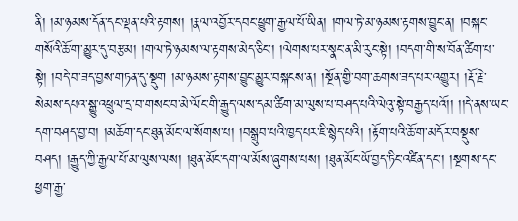ནི། །མ་ཉམས་དོན་དང་ལྡན་པའི་རྟགས། །རྣལ་འབྱོར་དབང་ཕྱུག་རྒྱལ་པོ་ཡིན། །གལ་ཏེ་མ་ཉམས་རྟགས་བྱུང་ན། །བསྐང་གསོའི་ཆོ་ག་མྱུར་དུ་བརྩམ། །གལ་ཏེ་ཉམས་ལ་རྟགས་མེད་ཅིང་། །ལེགས་པར་སྣང་ན་མི་རུང་སྟེ། །བདག་གི་ས་བོན་ཚིག་པ་སྟེ། །བདེ་བ་ཟད་བྱས་གཏན་དུ་སྡུག །མ་ཉམས་རྟགས་བྱུང་མྱུར་བསྐངས་ན། །སྔོན་གྱི་བག་ཆགས་ཟད་པར་འགྱུར། །རྡོ་རྗེ་སེམས་དཔའ་སྒྱུ་འཕྲུལ་དྲ་བ་གསང་བ་མེ་ལོང་གི་རྒྱུད་ལས་དམ་ཚིག་མ་ལུས་པ་བཤད་པའི་ལེའུ་སྟེ་བརྒྱད་པའོ།། །།དེ་ནས་ཡང་དག་བཤད་བྱ་བ། །མཆོག་དང་ཐུན་མོང་ལ་སོགས་པ། །བསྒྲུབ་པའི་ཁྱད་པར་ཇི་སྙེད་པའི། །རྟོག་པའི་ཆོ་ག་མདོར་བསྡུས་བཤད། །རྒྱུད་ཀྱི་རྒྱལ་པོ་མ་ལུས་ལས། །ཐུན་མོང་དག་ལ་མོས་ཞུགས་པས། །ཐུན་མོང་ཡོ་བྱད་ཏིང་འཛིན་དང་། །སྔགས་དང་ཕྱག་རྒྱ་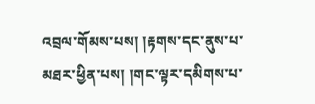འབྲལ་གོམས་པས། །རྟགས་དང་ནུས་པ་མཐར་ཕྱིན་པས། །གང་ལྟར་དམིགས་པ་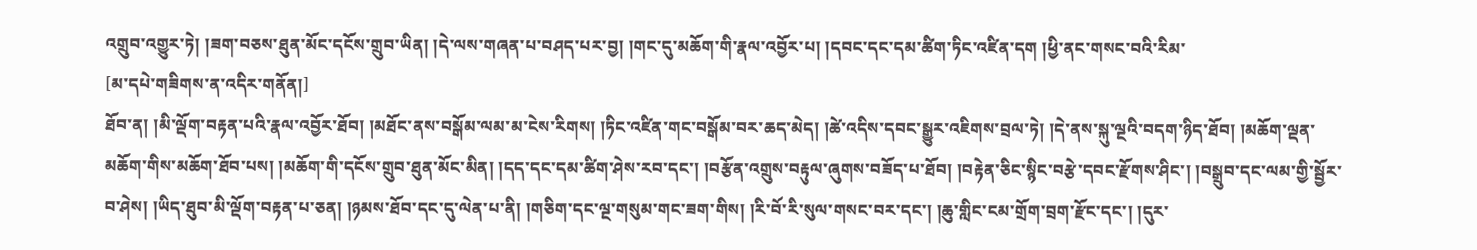འགྲུབ་འགྱུར་ཏེ། །ཟག་བཅས་ཐུན་མོང་དངོས་གྲུབ་ཡིན། །དེ་ལས་གཞན་པ་བཤད་པར་བྱ། །གང་དུ་མཆོག་གི་རྣལ་འབྱོར་པ། །དབང་དང་དམ་ཚིག་ཏིང་འཛིན་དག །ཕྱི་ནང་གསང་བའི་རིམ་
[མ་དཔེ་གཟིགས་ན་འདིར་གནོན།]
ཐོབ་ན། །མི་ལྡོག་བརྟན་པའི་རྣལ་འབྱོར་ཐོབ། །མཐོང་ནས་བསྒོམ་ལམ་མ་ངེས་རིགས། །ཏིང་འཛིན་གང་བསྒོམ་བར་ཆད་མེད། །ཚེ་འདིས་དབང་སྒྱུར་འཇིགས་བྲལ་ཏེ། །དེ་ནས་སྐུ་ལྔའི་བདག་ཉིད་ཐོབ། །མཆོག་ལྡན་མཆོག་གིས་མཆོག་ཐོབ་པས། །མཆོག་གི་དངོས་གྲུབ་ཐུན་མོང་མིན། །དད་དང་དམ་ཚིག་ཤེས་རབ་དང་། །བརྩོན་འགྲུས་བརྟུལ་ཞུགས་བཟོད་པ་ཐོབ། །བརྟེན་ཅིང་སྙིང་བརྩེ་དབང་རྫོགས་ཤིང་། །བསྒྲུབ་དང་ལམ་གྱི་སྦྱོར་བ་ཤེས། །ཡིད་ཐུབ་མི་ལྡོག་བརྟན་པ་ཅན། །ཉམས་ཐོབ་དང་དུ་ལེན་པ་ནི། །གཅིག་དང་ལྔ་གསུམ་གང་ཟག་གིས། །རི་བོ་རི་སུལ་གསང་བར་དང་། །ཆུ་གླིང་ངམ་གྲོག་བྲག་རྫོང་དང་། །དུར་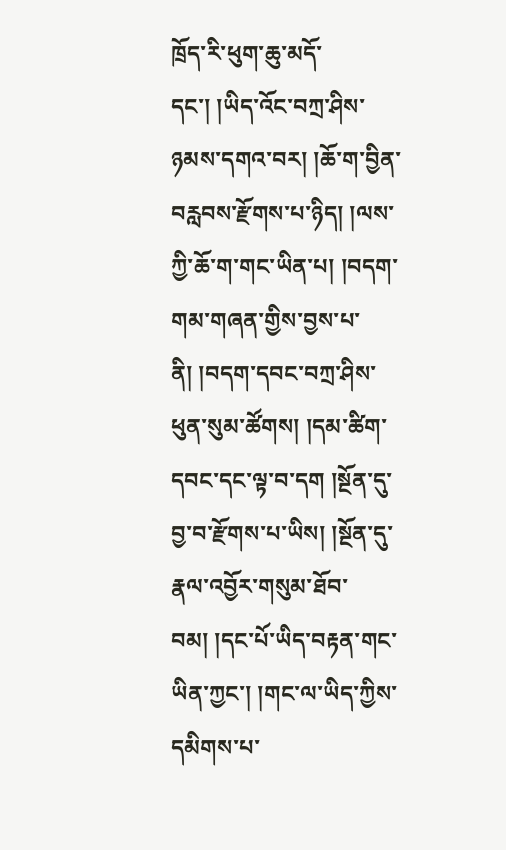ཁྲོད་རི་ཕུག་ཆུ་མདོ་དང་། །ཡིད་འོང་བཀྲ་ཤིས་ཉམས་དགའ་བར། །ཆོ་ག་བྱིན་བརླབས་རྫོགས་པ་ཉིད། །ལས་ཀྱི་ཆོ་ག་གང་ཡིན་པ། །བདག་གམ་གཞན་གྱིས་བྱས་པ་ནི། །བདག་དབང་བཀྲ་ཤིས་ཕུན་སུམ་ཚོགས། །དམ་ཚིག་དབང་དང་ལྟ་བ་དག །སྔོན་དུ་བྱ་བ་རྫོགས་པ་ཡིས། །སྔོན་དུ་རྣལ་འབྱོར་གསུམ་ཐོབ་བམ། །དང་པོ་ཡིད་བརྟན་གང་ཡིན་ཀྱང་། །གང་ལ་ཡིད་ཀྱིས་དམིགས་པ་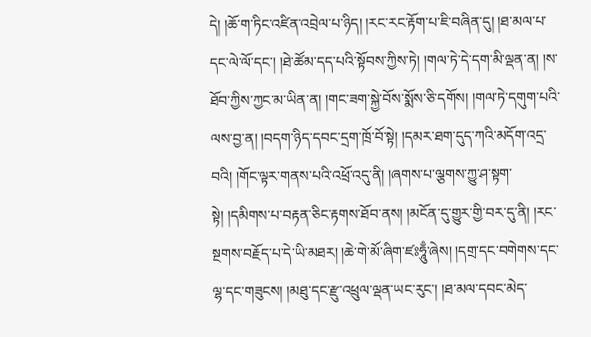དེ། །ཆོ་ག་ཏིང་འཛིན་འབྲེལ་པ་ཉིད། །རང་རང་རྟོག་པ་ཇི་བཞིན་དུ། །ཐ་མལ་པ་དང་ལེ་ལོ་དང་། །ཐེ་ཚོམ་དད་པའི་སྟོབས་ཀྱིས་ཏེ། །གལ་ཏེ་དེ་དག་མི་ལྡན་ན། །ས་ཐོབ་ཀྱིས་ཀྱང་མ་ཡིན་ན། །གང་ཟག་སྐྱེ་བོས་སྨོས་ཅི་དགོས། །གལ་ཏེ་དགུག་པའི་ལས་བྱ་ན། །བདག་ཉིད་དབང་དྲག་ཁྲོ་བོ་སྟེ། །དམར་ཐག་དུད་ཀའི་མདོག་འདྲ་བའི། །གོང་ལྟར་གནས་པའི་འཕྲོ་འདུ་ནི། །ཞགས་པ་ལྕགས་ཀྱུ་ཤ་སྟག་སྟེ། །དམིགས་པ་བརྟན་ཅིང་རྟགས་ཐོབ་ནས། །མངོན་དུ་གྱུར་གྱི་བར་དུ་ནི། །རང་སྔགས་བརྗོད་པ་དེ་ཡི་མཐར། །ཆེ་གེ་མོ་ཞིག་ཛཿཧཱུྃ་ཞེས། །དགྲ་དང་བགེགས་དང་ལྷ་དང་གཟུངས། །མཐུ་དང་རྫུ་འཕྲུལ་ལྡན་ཡང་རུང་། །ཐ་མལ་དབང་མེད་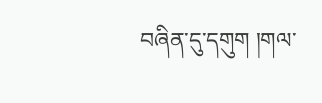བཞིན་དུ་དགུག །གལ་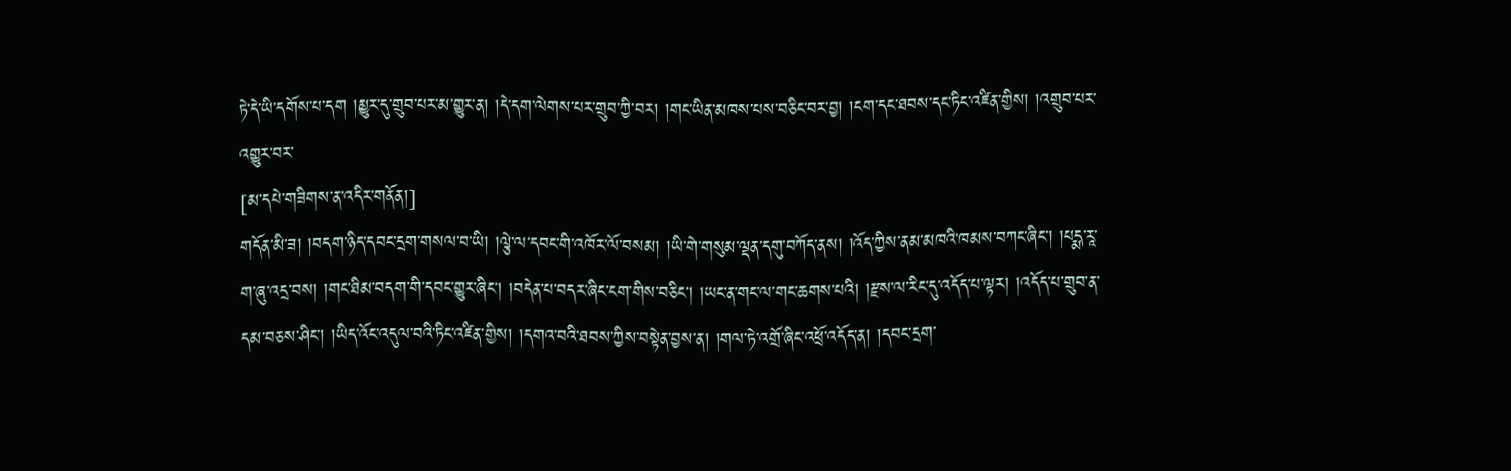ཏེ་དེ་ཡི་དགོས་པ་དག །མྱུར་དུ་གྲུབ་པར་མ་གྱུར་ན། །དེ་དག་ལེགས་པར་གྲུབ་ཀྱི་བར། །གང་ཡིན་མཁས་པས་བཅིང་བར་བྱ། །ངག་དང་ཐབས་དང་ཏིང་འཛིན་གྱིས། །འགྲུབ་པར་འགྱུར་བར་
[མ་དཔེ་གཟིགས་ན་འདིར་གནོན།]
གདོན་མི་ཟ། །བདག་ཉིད་དབང་དྲག་གསལ་བ་ཡི། །ལྕེ་ལ་དབང་གི་འཁོར་ལོ་བསམ། །ཡི་གེ་གསུམ་ལྡན་དགུ་བཀོད་ནས། །འོད་ཀྱིས་ནམ་མཁའི་ཁམས་བཀང་ཞིང་། །པདྨ་རཱ་ག་ཞུ་འདྲ་བས། །གང་ཐིམ་བདག་གི་དབང་གྱུར་ཞིང་། །བདེན་པ་བདར་ཞིང་ངག་གིས་བཅིང་། །ཡང་ན་གང་ལ་གང་ཆགས་པའི། །རྫས་ལ་རིང་དུ་འདོད་པ་ལྟར། །འདོད་པ་གྲུབ་ན་དམ་བཅས་ཤིང་། །ཡིད་འོང་འདུལ་བའི་ཏིང་འཛིན་གྱིས། །དགའ་བའི་ཐབས་ཀྱིས་བསྟེན་བྱས་ན། །གལ་ཏེ་འགྲོ་ཞིང་འཕྲོ་འདོད་ན། །དབང་དྲག་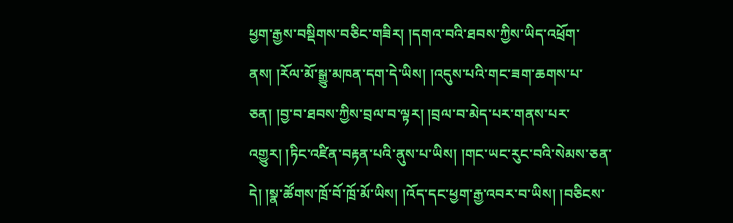ཕྱག་རྒྱས་བསྡིགས་བཅིང་གཟིར། །དགའ་བའི་ཐབས་ཀྱིས་ཡིད་འཕྲོག་ནས། །རོལ་མོ་སྒྱུ་མཁན་དག་དེ་ཡིས། །འདུས་པའི་གང་ཟག་ཆགས་པ་ཅན། །བྱ་བ་ཐབས་ཀྱིས་བྲལ་བ་ལྟར། །བྲལ་བ་མེད་པར་གནས་པར་འགྱུར། །ཏིང་འཛིན་བརྟན་པའི་ནུས་པ་ཡིས། །གང་ཡང་རུང་བའི་སེམས་ཅན་དེ། །སྣ་ཚོགས་ཁྲོ་བོ་ཁྲོ་མོ་ཡིས། །འོད་དང་ཕྱག་རྒྱ་འབར་བ་ཡིས། །བཅིངས་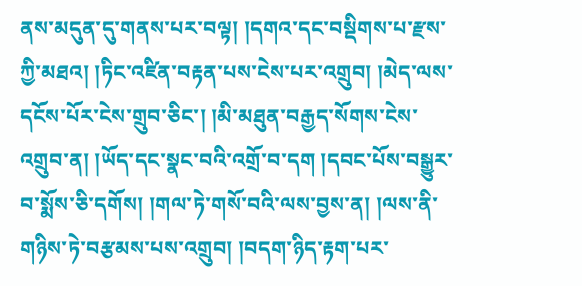ནས་མདུན་དུ་གནས་པར་བལྟ། །དགའ་དང་བསྡིགས་པ་རྫས་ཀྱི་མཐའ། །ཏིང་འཛིན་བརྟན་པས་ངེས་པར་འགྲུབ། །མེད་ལས་དངོས་པོར་ངེས་གྲུབ་ཅིང་། །མི་མཐུན་བརྒྱད་སོགས་ངེས་འགྲུབ་ན། །ཡོད་དང་སྣང་བའི་འགྲོ་བ་དག །དབང་པོས་བསྒྱུར་བ་སྨོས་ཅི་དགོས། །གལ་ཏེ་གསོ་བའི་ལས་བྱས་ན། །ལས་ནི་གཉིས་ཏེ་བརྩམས་པས་འགྲུབ། །བདག་ཉིད་རྟག་པར་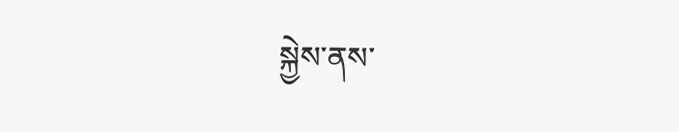སྐྱེས་ནས་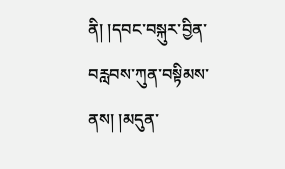ནི། །དབང་བསྐུར་བྱིན་བརླབས་ཀུན་བསྟིམས་ནས། །མདུན་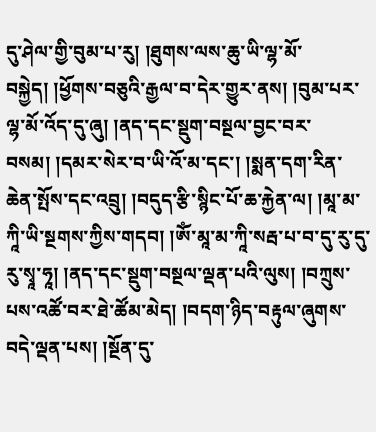དུ་ཤེལ་གྱི་བུམ་པ་རུ། །ཐུགས་ལས་ཆུ་ཡི་ལྷ་མོ་བསྐྱེད། །ཕྱོགས་བཅུའི་རྒྱལ་བ་དེར་གྱུར་ནས། །བུམ་པར་ལྷ་མོ་འོད་དུ་ཞུ། །ནད་དང་སྡུག་བསྔལ་བྱང་བར་བསམ། །དམར་སེར་བ་ཡི་འོ་མ་དང་། །སྨན་དག་རིན་ཆེན་སྤོས་དང་འབྲུ། །བདུད་རྩི་སྙིང་པོ་ཆ་རྐྱེན་ལ། །མཱ་མ་ཀཱི་ཡི་སྔགས་ཀྱིས་གདབ། །ཨོཾ་མཱ་མ་ཀཱི་སརྦ་པ་བ་དུ་རུ་དུ་རུ་སྭཱ་ཧཱ། །ནད་དང་སྡུག་བསྔལ་ལྡན་པའི་ལུས། །བཀྲུས་པས་འཚོ་བར་ཐེ་ཚོམ་མེད། །བདག་ཉིད་བརྟུལ་ཞུགས་བདེ་ལྡན་པས། །སྔོན་དུ་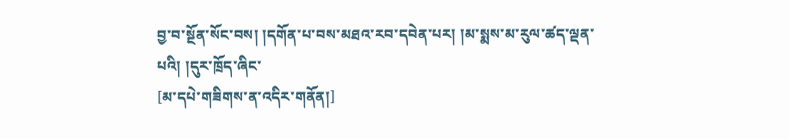བྱ་བ་སྔོན་སོང་བས། །དགོན་པ་བས་མཐའ་རབ་དབེན་པར། །མ་སྨས་མ་རུལ་ཚད་ལྡན་པའི། །དུར་ཁྲོད་ཞིང་
[མ་དཔེ་གཟིགས་ན་འདིར་གནོན།]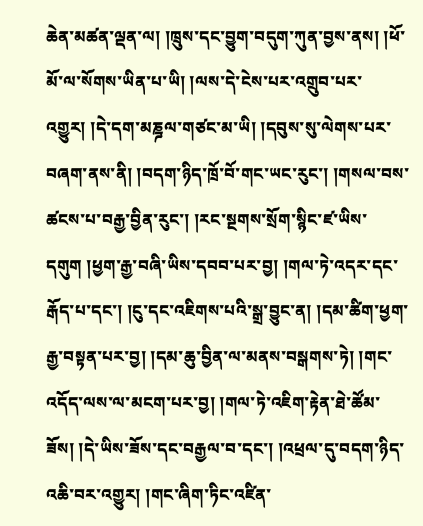ཆེན་མཚན་ལྡན་ལ། །ཁྲུས་དང་བྱུག་བདུག་ཀུན་བྱས་ནས། །ཕོ་མོ་ལ་སོགས་ཡིན་པ་ཡི། །ལས་དེ་ངེས་པར་འགྲུབ་པར་འགྱུར། །དེ་དག་མཎྜལ་གཙང་མ་ཡི། །དབུས་སུ་ལེགས་པར་བཞག་ནས་ནི། །བདག་ཉིད་ཁྲོ་བོ་གང་ཡང་རུང་། །གསལ་བས་ཚངས་པ་བརྒྱ་བྱིན་རུང་། །རང་སྔགས་སྲོག་སྙིང་ཛ་ཡིས་དགུག །ཕྱག་རྒྱ་བཞི་ཡིས་དབབ་པར་བྱ། །གལ་ཏེ་འདར་དང་རྒོད་པ་དང་། །ངུ་དང་འཇིགས་པའི་སྒྲ་བྱུང་ན། །དམ་ཚིག་ཕྱག་རྒྱ་བསྟན་པར་བྱ། །དམ་ཆུ་བྱིན་ལ་མནས་བསྒགས་ཏེ། །གང་འདོད་ལས་ལ་མངག་པར་བྱ། །གལ་ཏེ་འཇིག་རྟེན་ཐེ་ཚོམ་ཟོས། །དེ་ཡིས་ཟོས་དང་བརྒྱལ་བ་དང་། །འཕྲལ་དུ་བདག་ཉིད་འཆི་བར་འགྱུར། །གང་ཞིག་ཏིང་འཛིན་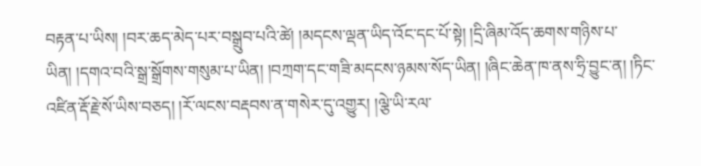བརྟན་པ་ཡིས། །བར་ཆད་མེད་པར་བསྒྲུབ་པའི་ཚེ། །མདངས་ལྡན་ཡིད་འོང་དང་པོ་སྟེ། །དྲི་ཞིམ་འོད་ཆགས་གཉིས་པ་ཡིན། །དགའ་བའི་སྒྲ་སྒྲོགས་གསུམ་པ་ཡིན། །བཀྲག་དང་གཟི་མདངས་ཉམས་སོད་ཡིན། །ཞིང་ཆེན་ཁ་ནས་ཧྲི་བྱུང་ན། །ཏིང་འཛིན་རྡོ་རྗེ་སོ་ཡིས་བཅད། །རོ་ལངས་བརྡབས་ན་གསེར་དུ་འགྱུར། །ལྕེ་ཡི་རལ་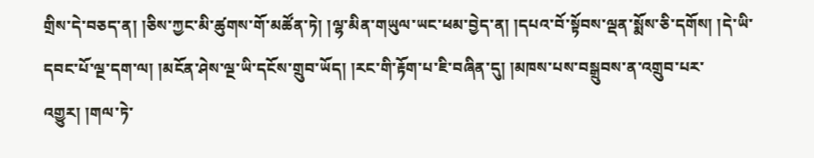གྲིས་དེ་བཅད་ན། །ཅིས་ཀྱང་མི་ཚུགས་གོ་མཚོན་ཏེ། །ལྷ་མིན་གཡུལ་ཡང་ཕམ་བྱེད་ན། །དཔའ་བོ་སྟོབས་ལྡན་སྨོས་ཅི་དགོས། །དེ་ཡི་དབང་པོ་ལྔ་དག་ལ། །མངོན་ཤེས་ལྔ་ཡི་དངོས་གྲུབ་ཡོད། །རང་གི་རྟོག་པ་ཇི་བཞིན་དུ། །མཁས་པས་བསྒྲུབས་ན་འགྲུབ་པར་འགྱུར། །གལ་ཏེ་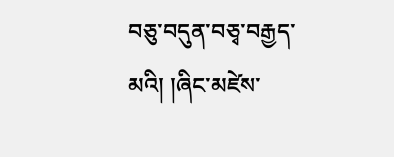བཅུ་བདུན་བཅྭ་བརྒྱད་མའི། །ཞིང་མཛེས་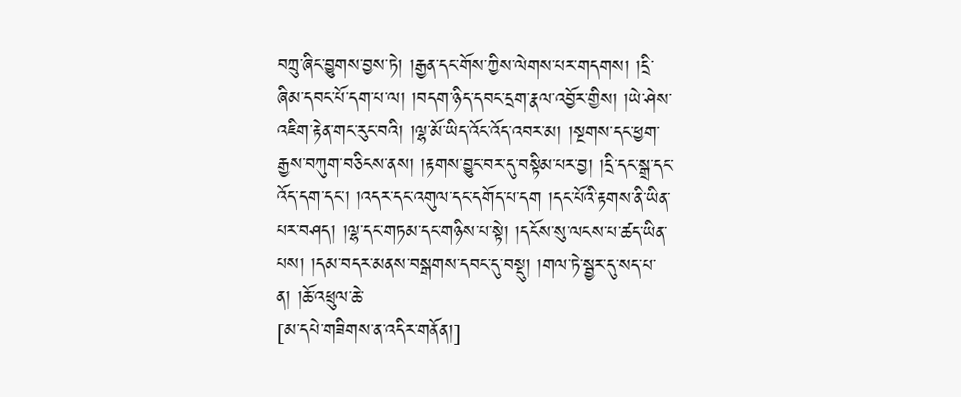བཀྲུ་ཞིང་བྱུགས་བྱས་ཏེ། །རྒྱན་དང་གོས་ཀྱིས་ལེགས་པར་གདགས། །དྲི་ཞིམ་དབང་པོ་དག་པ་ལ། །བདག་ཉིད་དབང་དྲག་རྣལ་འབྱོར་གྱིས། །ཡེ་ཤེས་འཇིག་རྟེན་གང་རུང་བའི། །ལྷ་མོ་ཡིད་འོང་འོད་འབར་མ། །སྔགས་དང་ཕྱག་རྒྱས་བཀུག་བཅིངས་ནས། །རྟགས་བྱུང་བར་དུ་བསྟིམ་པར་བྱ། །དྲི་དང་སྒྲ་དང་འོད་དག་དང་། །འདར་དང་འགུལ་དང་དགོད་པ་དག །དང་པོའི་རྟགས་ནི་ཡིན་པར་བཤད། །ལྷ་དང་གཏམ་དང་གཉིས་པ་སྟེ། །དངོས་སུ་ལངས་པ་ཚད་ཡིན་པས། །དམ་བདར་མནས་བསྒགས་དབང་དུ་བསྡུ། །གལ་ཏེ་སྦྱར་དུ་སད་པ་ན། །ཆོ་འཕྲུལ་ཆེ་
[མ་དཔེ་གཟིགས་ན་འདིར་གནོན།]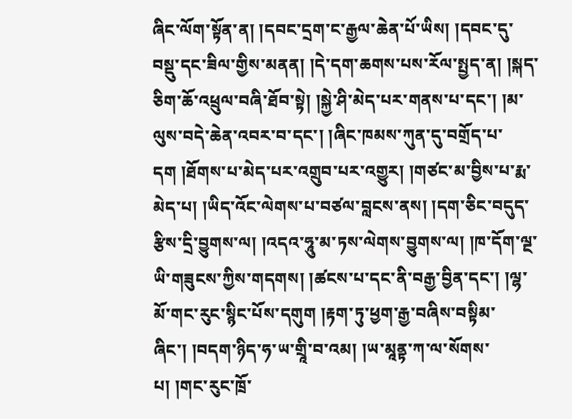ཞིང་ལོག་སྟོན་ན། །དབང་དྲག་ང་རྒྱལ་ཆེན་པོ་ཡིས། །དབང་དུ་བསྡུ་དང་ཟིལ་གྱིས་མནན། །དེ་དག་ཆགས་པས་རོལ་སྤྱད་ན། །སྐད་ཅིག་ཆོ་འཕྲུལ་བཞི་ཐོབ་སྟེ། །སྐྱེ་ཤི་མེད་པར་གནས་པ་དང་། །མ་ལུས་བདེ་ཆེན་འབར་བ་དང་། །ཞིང་ཁམས་ཀུན་དུ་བགྲོད་པ་དག །ཐོགས་པ་མེད་པར་འགྲུབ་པར་འགྱུར། །གཙང་མ་བྱིས་པ་རྨ་མེད་པ། །ཡིད་འོང་ལེགས་པ་བཙལ་བླངས་ནས། །དག་ཅིང་བདུད་རྩིས་དྲི་བྱུགས་ལ། །འདའ་ཧཱུ་མ་ཏས་ལེགས་བྱུགས་ལ། །ཁ་དོག་ལྔ་ཡི་གཟུངས་ཀྱིས་གདགས། །ཚངས་པ་དང་ནི་བརྒྱ་བྱིན་དང་། །ལྷ་མོ་གང་རུང་སྙིང་པོས་དགུག །རྟག་ཏུ་ཕྱག་རྒྱ་བཞིས་བསྟིམ་ཞིང་། །བདག་ཉིད་ཧ་ཡ་གྲཱི་བ་འམ། །ཡ་མཱནྟ་ཀ་ལ་སོགས་པ། །གང་རུང་ཁྲོ་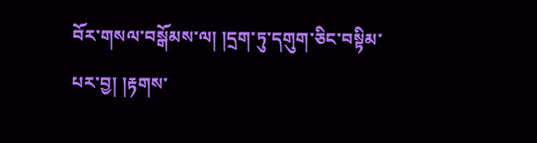བོར་གསལ་བསྒོམས་ལ། །དྲག་ཏུ་དགུག་ཅིང་བསྟིམ་པར་བྱ། །རྟགས་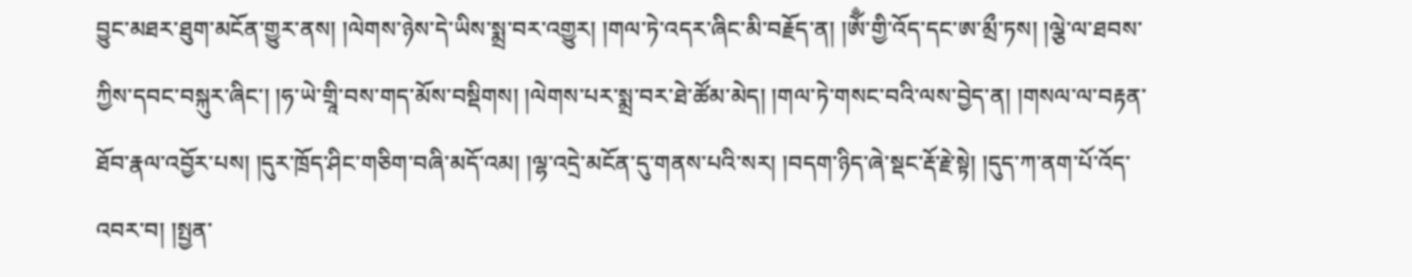བྱུང་མཐར་ཐུག་མངོན་གྱུར་ནས། །ལེགས་ཉེས་དེ་ཡིས་སྨྲ་བར་འགྱུར། །གལ་ཏེ་འདར་ཞིང་མི་བརྗོད་ན། །ཨོྃ་གྱི་འོད་དང་ཨ་མྲྀ་ཏས། །ལྕེ་ལ་ཐབས་ཀྱིས་དབང་བསྐུར་ཞིང་། །ཧ་ཡེ་གྲཱི་བས་གད་མོས་བསྡིགས། །ལེགས་པར་སྨྲ་བར་ཐེ་ཚོམ་མེད། །གལ་ཏེ་གསང་བའི་ལས་བྱེད་ན། །གསལ་ལ་བརྟན་ཐོབ་རྣལ་འབྱོར་པས། །དུར་ཁྲོད་ཤིང་གཅིག་བཞི་མདོ་འམ། །ལྷ་འདྲེ་མངོན་དུ་གནས་པའི་སར། །བདག་ཉིད་ཞེ་སྡང་རྡོ་རྗེ་སྟེ། །དུད་ཀ་ནག་པོ་འོད་འབར་བ། །སྤྱན་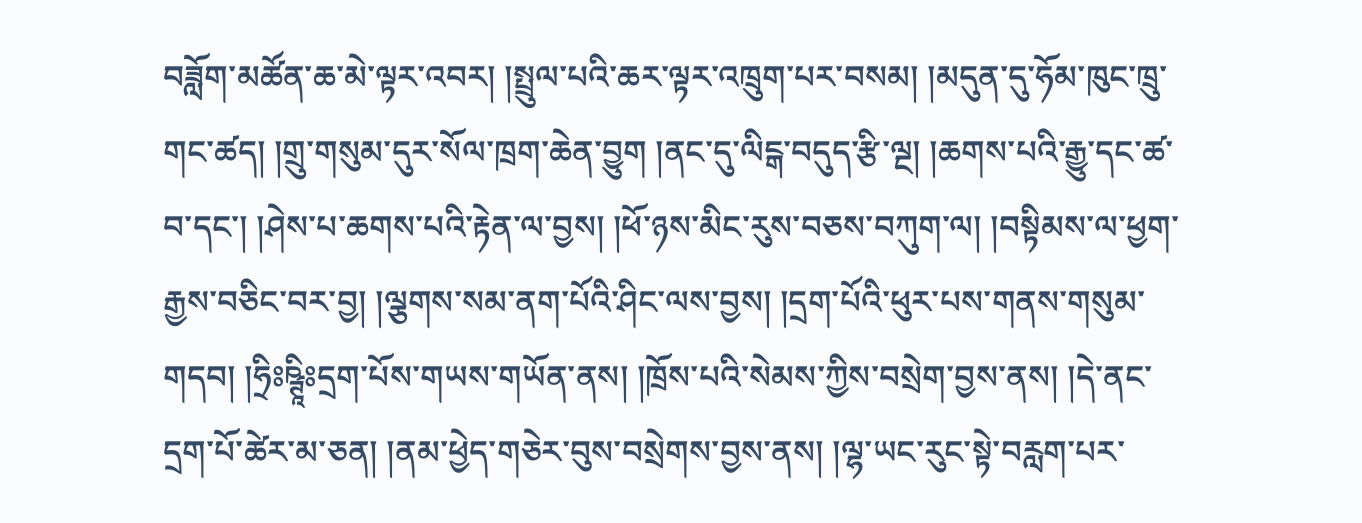བཟློག་མཚོན་ཆ་མེ་ལྟར་འབར། །སྤྲུལ་པའི་ཆར་ལྟར་འཁྲུག་པར་བསམ། །མདུན་དུ་ཧོམ་ཁུང་ཁྲུ་གང་ཚད། །གྲུ་གསུམ་དུར་སོལ་ཁྲག་ཆེན་བྱུག །ནང་དུ་ལིངྒ་བདུད་རྩི་ལྔ། །ཆགས་པའི་རྒྱུ་དང་ཚ་བ་དང་། །ཤེས་པ་ཆགས་པའི་རྟེན་ལ་བྱས། །ཕོ་ཉས་མིང་རུས་བཅས་བཀུག་ལ། །བསྟིམས་ལ་ཕྱག་རྒྱས་བཅིང་བར་བྱ། །ལྕགས་སམ་ནག་པོའི་ཤིང་ལས་བྱས། །དྲག་པོའི་ཕུར་པས་གནས་གསུམ་གདབ། །ཧྲིཿཥྚཱིཿདྲག་པོས་གཡས་གཡོན་ནས། །ཁྲོས་པའི་སེམས་ཀྱིས་བསྲེག་བྱས་ནས། །དེ་ནང་དྲག་པོ་ཚེར་མ་ཅན། །ནམ་ཕྱེད་གཅེར་བུས་བསྲེགས་བྱས་ནས། །ལྷ་ཡང་རུང་སྟེ་བརླག་པར་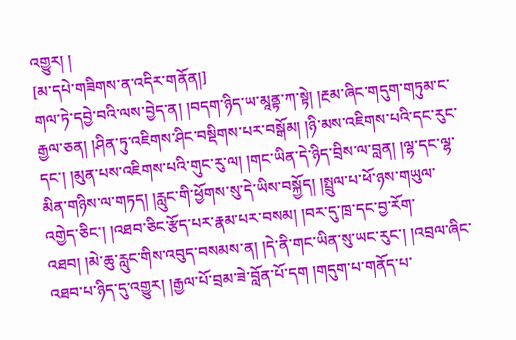འགྱུར། །
[མ་དཔེ་གཟིགས་ན་འདིར་གནོན།]
གལ་ཏེ་དབྱེ་བའི་ལས་བྱེད་ན། །བདག་ཉིད་ཡ་མཱནྟ་ཀ་སྟེ། །རྔམ་ཞིང་གདུག་གཏུམ་ང་རྒྱལ་ཅན། །ཤིན་ཏུ་འཇིགས་ཤིང་བསྡིགས་པར་བསྒོམ། །ཉི་མས་འཇིགས་པའི་དང་རུང་དང་། །མུན་པས་འཇིགས་པའི་གུང་རུ་ལ། །གང་ཡིན་དེ་ཉིད་བྲིས་ལ་བླན། །ལྷ་དང་ལྷ་མིན་གཉིས་ལ་གཏད། །རླུང་གི་ཕྱོགས་སུ་དེ་ཡིས་བསྐྱོད། །སྤྲུལ་པ་ཕོ་ཉས་གཡུལ་འགྱེད་ཅིང་། །འཐབ་ཅིང་རྩོད་པར་རྣམ་པར་བསམ། །བར་དུ་ཁྲ་དང་བྱ་རོག་འཐབ། །མེ་ཆུ་རླུང་གིས་འབུད་བསམས་ན། །དེ་ནི་གང་ཡིན་སུ་ཡང་རུང་། །འབྲལ་ཞིང་འཐབ་པ་ཉིད་དུ་འགྱུར། །རྒྱལ་པོ་བྲམ་ཟེ་བློན་པོ་དག །གདུག་པ་གནོད་པ་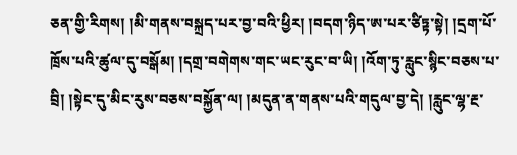ཅན་གྱི་རིགས། །མི་གནས་བསྐྲད་པར་བྱ་བའི་ཕྱིར། །བདག་ཉིད་ཨ་པར་ཙིཏྟ་སྟེ། །དྲག་པོ་ཁྲོས་པའི་ཚུལ་དུ་བསྒོམ། །དགྲ་བགེགས་གང་ཡང་རུང་བ་ཡི། །འོག་ཏུ་རླུང་སྙིང་བཅས་པ་བྲི། །སྟེང་དུ་མིང་རུས་བཅས་བསྐྱོན་ལ། །མདུན་ན་གནས་པའི་གདུལ་བྱ་དེ། །རླུང་ལྷ་རྔ་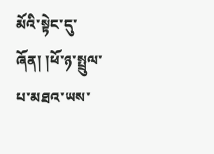མོའི་སྟེང་དུ་ཞོན། །ཕོ་ཉ་སྤྲུལ་པ་མཐའ་ཡས་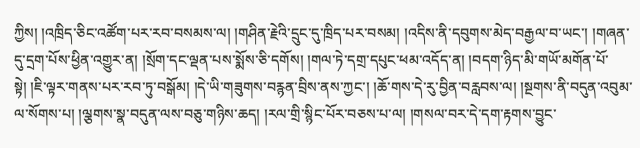ཀྱིས། །འཁྲིད་ཅིང་འཚོག་པར་རབ་བསམས་ལ། །གཤིན་རྗེའི་དྲུང་དུ་ཁྲིད་པར་བསམ། །འདིས་ནི་དབུགས་མེད་བརྒྱལ་བ་ཡང་། །གཞན་དུ་དྲག་པོས་ཕྱིན་འགྱུར་ན། །སྲོག་དང་ལྡན་པས་སྨོས་ཅི་དགོས། །གལ་ཏེ་དགྲ་དཔུང་ཕམ་འདོད་ན། །བདག་ཉིད་མི་གཡོ་མགོན་པོ་སྟེ། །ཇི་ལྟར་གནས་པར་རབ་ཏུ་བསྒོམ། །དེ་ཡི་གཟུགས་བརྙན་བྲིས་ནས་ཀྱང་། །ཆོ་གས་དེ་རུ་བྱིན་བརླབས་ལ། །སྔགས་ནི་བདུན་འབུམ་ལ་སོགས་པ། །ལྕགས་སྣ་བདུན་ལས་བཅུ་གཉིས་ཆད། །རལ་གྲི་སྙིང་པོར་བཅས་པ་ལ། །གསལ་བར་དེ་དག་རྟགས་བྱུང་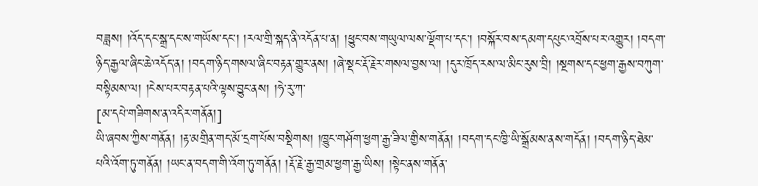བཟླས། །འོད་དང་སྒྲ་དང་ས་གཡོས་དང་། །རལ་གྲི་སྐད་ནི་འདོན་པ་ན། །ཕྱུང་བས་གཡུལ་ལས་ལྡོག་པ་དང་། །བསྐོར་བས་དམག་དཔུང་འབྲོས་པར་འགྱུར། །བདག་ཉིད་རྒྱལ་ཞིང་ཆེ་འདོད་ན། །བདག་ཉིད་གསལ་ཞིང་བརྟན་གྱུར་ནས། །ཞེ་སྡང་རྡོ་རྗེར་གསལ་བྱས་ལ། །དུར་ཁྲོད་རས་ལ་མིང་རུས་བྲི། །སྔགས་དང་ཕྱག་རྒྱས་བཀུག་བསྟིམས་ལ། །ངེས་པར་བརྟན་པའི་ལྟས་བྱུང་ནས། །ཧེ་རུ་ཀ་
[མ་དཔེ་གཟིགས་ན་འདིར་གནོན།]
ཡི་ཞབས་ཀྱིས་གནོན། །རྟ་མགྲིན་གད་མོ་དྲག་པོས་བསྡིགས། །ཁྱུང་གཤོག་ཕྱག་རྒྱ་ཟིལ་གྱིས་གནོན། །བདག་དང་ཁྱི་ཡི་སྒྲོམས་ནས་གདོན། །བདག་ཉིད་ཐེམ་པའི་འོག་ཏུ་གནོན། །ཡང་ན་བདག་གི་འོག་ཏུ་གནོན། །རྡོ་རྗེ་རྒྱ་གྲམ་ཕྱག་རྒྱ་ཡིས། །སྟེང་ནས་གནོན་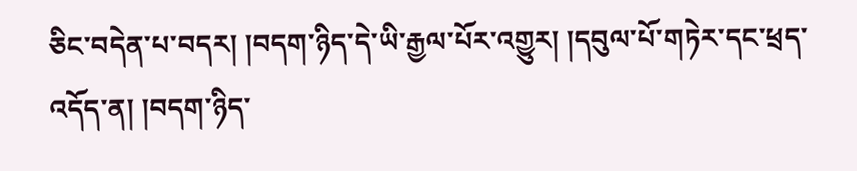ཅིང་བདེན་པ་བདར། །བདག་ཉིད་དེ་ཡི་རྒྱལ་པོར་འགྱུར། །དབུལ་པོ་གཏེར་དང་ཕྲད་འདོད་ན། །བདག་ཉིད་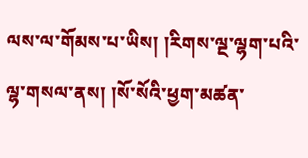ལས་ལ་གོམས་པ་ཡིས། །རིགས་ལྔ་ལྷག་པའི་ལྷ་གསལ་ནས། །སོ་སོའི་ཕྱག་མཚན་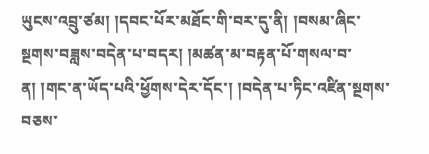ཡུངས་འབྲུ་ཙམ། །དབང་པོར་མཐོང་གི་བར་དུ་ནི། །བསམ་ཞིང་སྔགས་བཟླས་བདེན་པ་བདར། །མཚན་མ་བརྟན་པོ་གསལ་བ་ན། །གང་ན་ཡོད་པའི་ཕྱོགས་དེར་དོང་། །བདེན་པ་ཏིང་འཛིན་སྔགས་བཅས་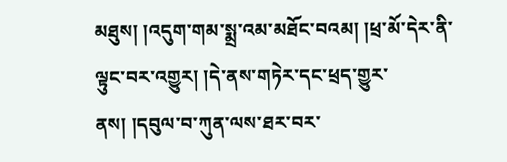མཐུས། །འདུག་གམ་སྨྲ་འམ་མཐོང་བའམ། །ཕྲ་མོ་དེར་ནི་ལྟུང་བར་འགྱུར། །དེ་ནས་གཏེར་དང་ཕྲད་གྱུར་ནས། །དབུལ་བ་ཀུན་ལས་ཐར་བར་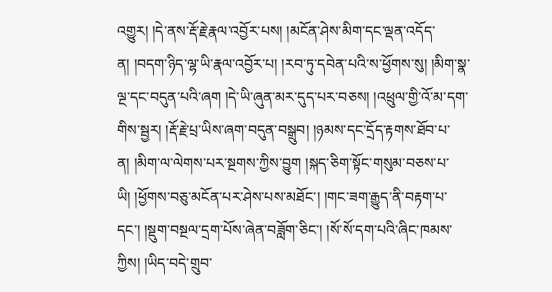འགྱུར། །དེ་ནས་རྡོ་རྗེ་རྣལ་འབྱོར་པས། །མངོན་ཤེས་མིག་དང་ལྡན་འདོད་ན། །བདག་ཉིད་ལྷ་ཡི་རྣལ་འབྱོར་པ། །རབ་ཏུ་དབེན་པའི་ས་ཕྱོགས་སུ། །མིག་སྣ་ལྔ་དང་བདུན་པའི་ཞག །དེ་ཡི་ཞུན་མར་དུད་པར་བཅས། །འཕྲུལ་གྱི་འོ་མ་དག་གིས་སྦྱར། །རྡོ་རྗེ་པྲ་ཡིས་ཞག་བདུན་བསྒྲུབ། །ཉམས་དང་དྲོད་རྟགས་ཐོབ་པ་ན། །མིག་ལ་ལེགས་པར་སྔགས་ཀྱིས་བྱུག །སྐད་ཅིག་སྟོང་གསུམ་བཅས་པ་ཡི། །ཕྱོགས་བཅུ་མངོན་པར་ཤེས་པས་མཐོང་། །གང་ཟག་རྒྱུད་ནི་བརྟག་པ་དང་། །སྡུག་བསྔལ་དྲག་པོས་ཞེན་བཟློག་ཅིང་། །སོ་སོ་དག་པའི་ཞིང་ཁམས་ཀྱིས། །ཡིད་བདེ་གྲུབ་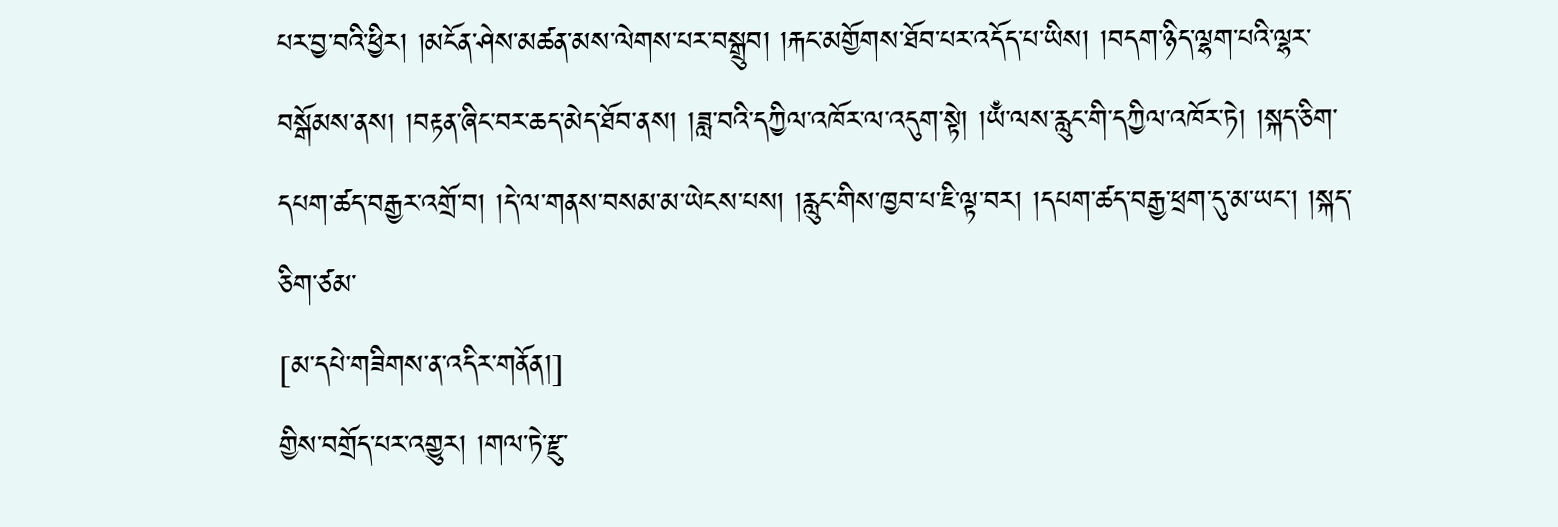པར་བྱ་བའི་ཕྱིར། །མངོན་ཤེས་མཚན་མས་ལེགས་པར་བསྒྲུབ། །རྐང་མགྱོགས་ཐོབ་པར་འདོད་པ་ཡིས། །བདག་ཉིད་ལྷག་པའི་ལྷར་བསྒོམས་ནས། །བརྟན་ཞིང་བར་ཆད་མེད་ཐོབ་ནས། །ཟླ་བའི་དཀྱིལ་འཁོར་ལ་འདུག་སྟེ། །ཡྃ་ལས་རླུང་གི་དཀྱིལ་འཁོར་ཏེ། །སྐད་ཅིག་དཔག་ཚད་བརྒྱར་འགྲོ་བ། །དེ་ལ་གནས་བསམ་མ་ཡེངས་པས། །རླུང་གིས་ཁྱབ་པ་ཇི་ལྟ་བར། །དཔག་ཚད་བརྒྱ་ཕྲག་དུ་མ་ཡང་། །སྐད་ཅིག་ཙམ་
[མ་དཔེ་གཟིགས་ན་འདིར་གནོན།]
གྱིས་བགྲོད་པར་འགྱུར། །གལ་ཏེ་རྫུ་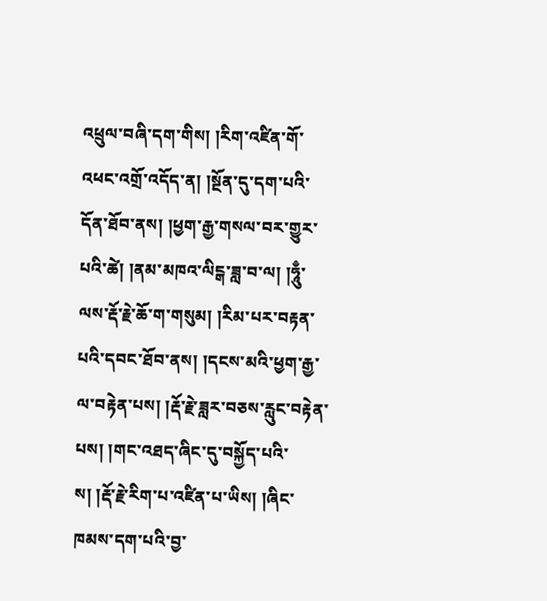འཕྲུལ་བཞི་དག་གིས། །རིག་འཛིན་གོ་འཕང་འགྲོ་འདོད་ན། །སྔོན་དུ་དག་པའི་དོན་ཐོབ་ནས། །ཕྱག་རྒྱ་གསལ་བར་གྱུར་པའི་ཚེ། །ནམ་མཁའ་ལིངྒ་ཟླ་བ་ལ། །ཧཱུྃ་ལས་རྡོ་རྗེ་ཆོ་ག་གསུམ། །རིམ་པར་བརྟན་པའི་དབང་ཐོབ་ནས། །དངས་མའི་ཕྱག་རྒྱ་ལ་བརྟེན་པས། །རྡོ་རྗེ་ཟླར་བཅས་རླུང་བརྟེན་པས། །གང་འཐད་ཞིང་དུ་བསྐྱོད་པའི་ས། །རྡོ་རྗེ་རིག་པ་འཛིན་པ་ཡིས། །ཞིང་ཁམས་དག་པའི་བྱ་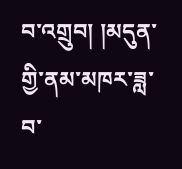བ་འགྲུབ། །མདུན་གྱི་ནམ་མཁར་ཟླ་བ་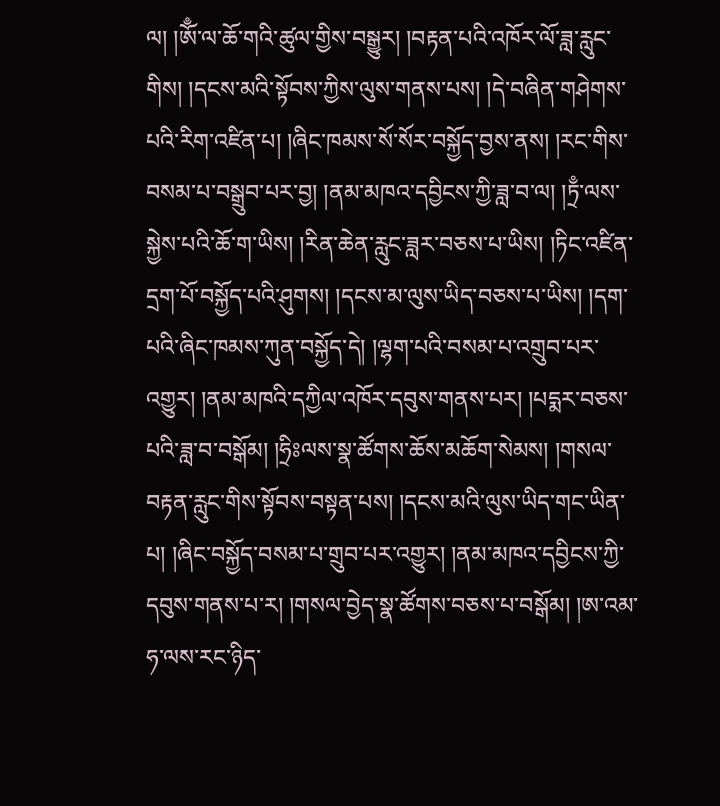ལ། །ཨོྃ་ལ་ཆོ་གའི་ཚུལ་གྱིས་བསྒྱུར། །བརྟན་པའི་འཁོར་ལོ་ཟླ་རླུང་གིས། །དངས་མའི་སྟོབས་ཀྱིས་ལུས་གནས་པས། །དེ་བཞིན་གཤེགས་པའི་རིག་འཛིན་པ། །ཞིང་ཁམས་སོ་སོར་བསྐྱོད་བྱས་ནས། །རང་གིས་བསམ་པ་བསྒྲུབ་པར་བྱ། །ནམ་མཁའ་དབྱིངས་ཀྱི་ཟླ་བ་ལ། །ཏྲྃ་ལས་སྐྱེས་པའི་ཆོ་ག་ཡིས། །རིན་ཆེན་རླུང་ཟླར་བཅས་པ་ཡིས། །ཏིང་འཛིན་དྲག་པོ་བསྐྱོད་པའི་ཤུགས། །དངས་མ་ལུས་ཡིད་བཅས་པ་ཡིས། །དག་པའི་ཞིང་ཁམས་ཀུན་བསྐྱོད་དེ། །ལྷག་པའི་བསམ་པ་འགྲུབ་པར་འགྱུར། །ནམ་མཁའི་དཀྱིལ་འཁོར་དབུས་གནས་པར། །པདྨར་བཅས་པའི་ཟླ་བ་བསྒོམ། །ཧྲིཿལས་སྣ་ཚོགས་ཆོས་མཆོག་སེམས། །གསལ་བརྟན་རླུང་གིས་སྟོབས་བསྟན་པས། །དངས་མའི་ལུས་ཡིད་གང་ཡིན་པ། །ཞིང་བསྐྱོད་བསམ་པ་གྲུབ་པར་འགྱུར། །ནམ་མཁའ་དབྱིངས་ཀྱི་དབུས་གནས་པ་ར། །གསལ་བྱེད་སྣ་ཚོགས་བཅས་པ་བསྒོམ། །ཨ་འམ་ཧ་ལས་རང་ཉིད་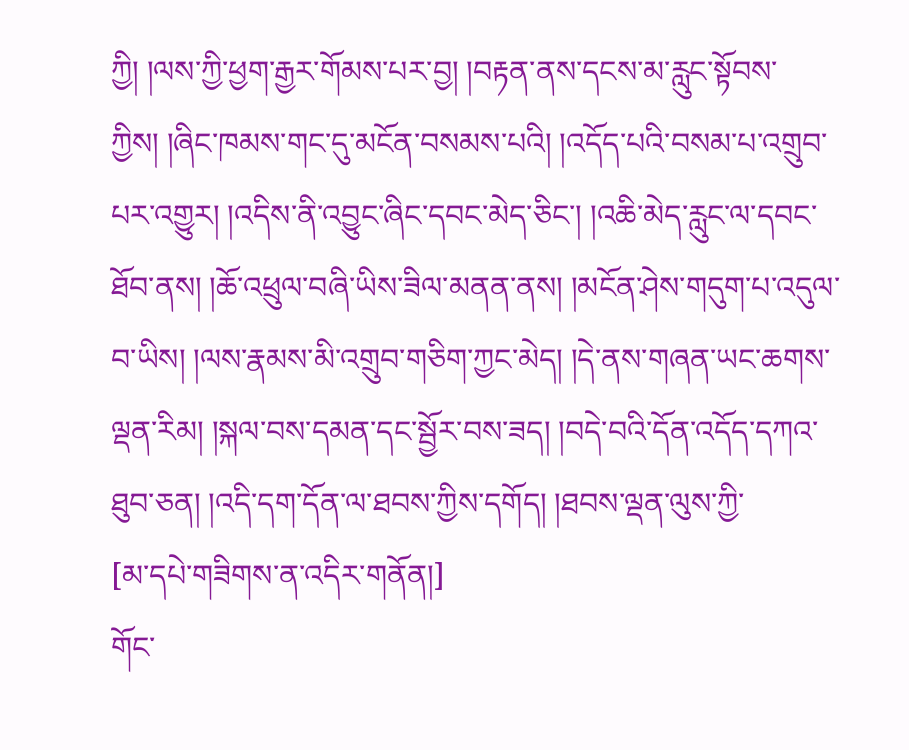ཀྱི། །ལས་ཀྱི་ཕྱག་རྒྱར་གོམས་པར་བྱ། །བརྟན་ནས་དངས་མ་རླུང་སྟོབས་ཀྱིས། །ཞིང་ཁམས་གང་དུ་མངོན་བསམས་པའི། །འདོད་པའི་བསམ་པ་འགྲུབ་པར་འགྱུར། །འདིས་ནི་འབྱུང་ཞིང་དབང་མེད་ཅིང་། །འཆི་མེད་རླུང་ལ་དབང་ཐོབ་ནས། །ཆོ་འཕྲུལ་བཞི་ཡིས་ཟིལ་མནན་ནས། །མངོན་ཤེས་གདུག་པ་འདུལ་བ་ཡིས། །ལས་རྣམས་མི་འགྲུབ་གཅིག་ཀྱང་མེད། །དེ་ནས་གཞན་ཡང་ཆགས་ལྡན་རིམ། །སྐལ་བས་དམན་དང་སྦྱོར་བས་ཟད། །བདེ་བའི་དོན་འདོད་དཀའ་ཐུབ་ཅན། །འདི་དག་དོན་ལ་ཐབས་ཀྱིས་དགོད། །ཐབས་ལྡན་ལུས་ཀྱི་
[མ་དཔེ་གཟིགས་ན་འདིར་གནོན།]
གོང་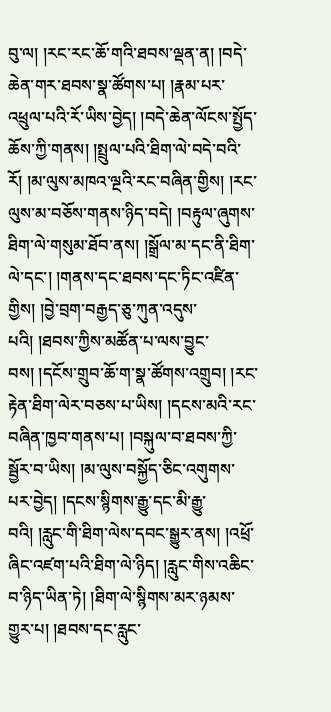བུ་ལ། །རང་རང་ཆོ་གའི་ཐབས་ལྡན་ན། །བདེ་ཆེན་གར་ཐབས་སྣ་ཚོགས་པ། །རྣམ་པར་འཕྲུལ་པའི་རོ་ཡིས་བྱེད། །བདེ་ཆེན་ལོངས་སྤྱོད་ཆོས་ཀྱི་གནས། །སྤྲུལ་པའི་ཐིག་ལེ་བདེ་བའི་རོ། །མ་ལུས་མཁའ་ལྔའི་རང་བཞིན་གྱིས། །ཪང་ལུས་མ་བཅོས་གནས་ཉིད་བདེ། །བརྟུལ་ཞུགས་ཐིག་ལེ་གསུམ་ཐོབ་ནས། །སྒྲོལ་མ་དང་ནི་ཐིག་ལེ་དང་། །གནས་དང་ཐབས་དང་ཏིང་འཛིན་གྱིས། །བྱེ་བྲག་བརྒྱད་ཅུ་ཀུན་འདུས་པའི། །ཐབས་ཀྱིས་མཚོན་པ་ལས་བྱུང་བས། །དངོས་གྲུབ་ཆོ་ག་སྣ་ཚོགས་འགྲུབ། །རང་རྟེན་ཐིག་ལེར་བཅས་པ་ཡིས། །དངས་མའི་རང་བཞིན་ཁྱབ་གནས་པ། །བསྐུལ་བ་ཐབས་ཀྱི་སྦྱོར་བ་ཡིས། །མ་ལུས་བསྐྱོད་ཅིང་འགུགས་པར་བྱེད། །དངས་སྙིགས་རྒྱུ་དང་མི་རྒྱུ་བའི། །རླུང་གི་ཐིག་ལེས་དབང་སྒྱུར་ནས། །འཕྲོ་ཞིང་འཛག་པའི་ཐིག་ལེ་ཉིད། །རླུང་གིས་འཆིང་བ་ཉིད་ཡིན་ཏེ། །ཐིག་ལེ་སྙིགས་མར་ཉམས་གྱུར་པ། །ཐབས་དང་རླུང་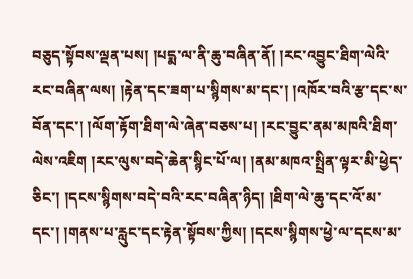བཅུད་སྟོབས་ལྡན་པས། །པདྨ་ལ་ནི་ཆུ་བཞིན་ནོ། །རང་འབྱུང་ཐིག་ལེའི་རང་བཞིན་ལས། །རྟེན་དང་ཟག་པ་སྙིགས་མ་དང་། །འཁོར་བའི་རྩ་དང་ས་བོན་དང་། །ལོག་རྟོག་ཐིག་ལེ་ཞེན་བཅས་པ། །རང་བྱུང་ནམ་མཁའི་ཐིག་ལེས་འཇིག །རང་ལུས་བདེ་ཆེན་སྙིང་པོ་ལ། །ནམ་མཁའ་སྤྲིན་ལྟར་མི་ཕྱེད་ཅིང་། །དངས་སྙིགས་བདེ་བའི་རང་བཞིན་ཉིད། །ཐིག་ལེ་ཆུ་དང་འོ་མ་དང་། །གནས་པ་རླུང་དང་རྟེན་སྟོབས་ཀྱིས། །དངས་སྙིགས་ཕྱེ་ལ་དངས་མ་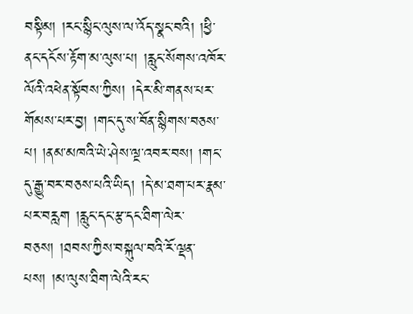བསྟིམ། །རང་སྙིང་ལུས་ལ་འོད་སྣང་བའི། །ཕྱི་ནང་དངོས་རྟོག་མ་ལུས་པ། །རླུང་སོགས་འཁོར་ལོའི་འཕེན་སྟོབས་ཀྱིས། །དེར་མི་གནས་པར་གོམས་པར་བྱ། །གང་དུ་ས་བོན་སྙིགས་བཅས་པ། །ནམ་མཁའི་ཡེ་ཤེས་ལྔ་འབར་བས། །གང་དུ་རྒྱུ་བར་བཅས་པའི་ཡིད། །དེ་མ་ཐག་པར་རྣམ་པར་བརླག །རླུང་དང་རྩ་དང་ཐིག་ལེར་བཅས། །ཐབས་ཀྱིས་བསྐུལ་བའི་རོ་ལྡན་པས། །མ་ལུས་ཐིག་ལེའི་རང་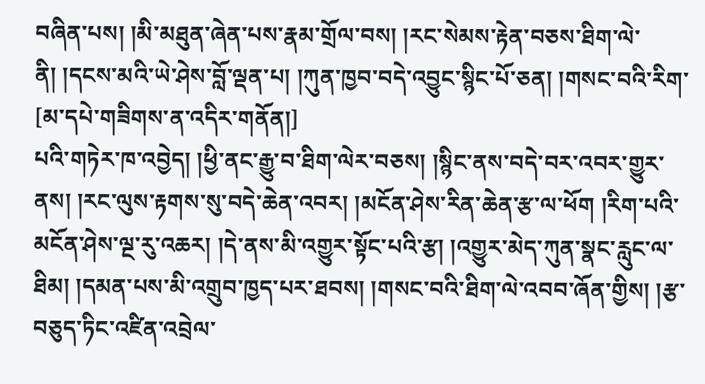བཞིན་པས། །མི་མཐུན་ཞེན་པས་རྣམ་གྲོལ་བས། །རང་སེམས་རྟེན་བཅས་ཐིག་ལེ་ནི། །དངས་མའི་ཡེ་ཤེས་བློ་ལྡན་པ། །ཀུན་ཁྱབ་བདེ་འབྱུང་སྙིང་པོ་ཅན། །གསང་བའི་རིག་
[མ་དཔེ་གཟིགས་ན་འདིར་གནོན།]
པའི་གཏེར་ཁ་འབྱེད། །ཕྱི་ནང་རྒྱུ་བ་ཐིག་ལེར་བཅས། །སྙིང་ནས་བདེ་བར་འབར་གྱུར་ནས། །རང་ལུས་རྟགས་སུ་བདེ་ཆེན་འབར། །མངོན་ཤེས་རིན་ཆེན་རྩ་ལ་ཕོག །རིག་པའི་མངོན་ཤེས་ལྔ་རུ་འཆར། །དེ་ནས་མི་འགྱུར་སྟོང་པའི་རྩ། །འགྱུར་མེད་ཀུན་སྣང་རླུང་ལ་ཐིམ། །དམན་པས་མི་འགྲུབ་ཁྱད་པར་ཐབས། །གསང་བའི་ཐིག་ལེ་འབབ་ཞོན་གྱིས། །རྩ་བཅུད་ཏིང་འཛིན་འབྲེལ་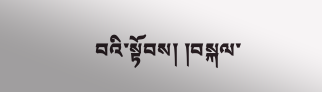བའི་སྟོབས། །བསྐལ་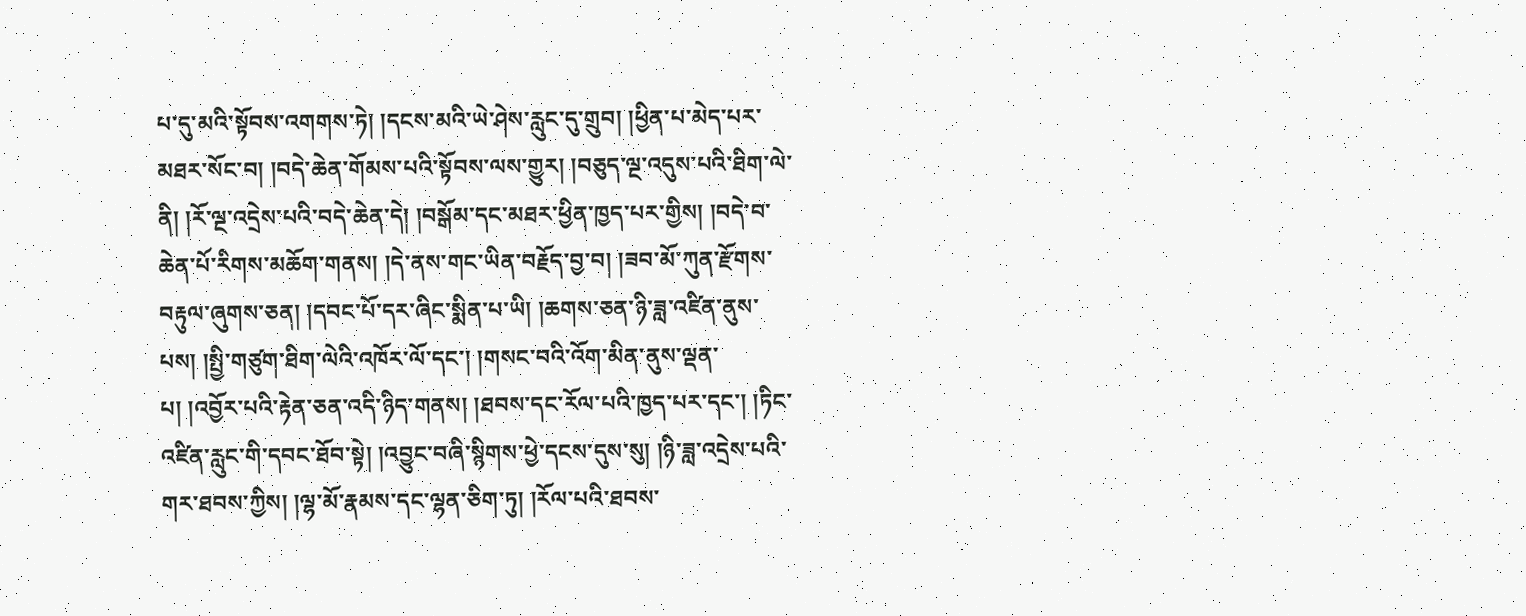པ་དུ་མའི་སྟོབས་འགགས་ཏེ། །དངས་མའི་ཡེ་ཤེས་རླུང་དུ་གྲུབ། །ཕྱིན་པ་མེད་པར་མཐར་སོང་བ། །བདེ་ཆེན་གོམས་པའི་སྟོབས་ལས་གྱུར། །བཅུད་ལྔ་འདུས་པའི་ཐིག་ལེ་ནི། །རོ་ལྔ་འདྲེས་པའི་བདེ་ཆེན་དེ། །བསྒོམ་དང་མཐར་ཕྱིན་ཁྱད་པར་གྱིས། །བདེ་བ་ཆེན་པོ་རིགས་མཆོག་གནས། །དེ་ནས་གང་ཡིན་བརྗོད་བྱ་བ། །ཟབ་མོ་ཀུན་རྫོགས་བརྟུལ་ཞུགས་ཅན། །དབང་པོ་དར་ཞིང་སྨིན་པ་ཡི། །ཆགས་ཅན་ཉི་ཟླ་འཛིན་ནུས་པས། །སྤྱི་གཙུག་ཐིག་ལེའི་འཁོར་ལོ་དང་། །གསང་བའི་འོག་མིན་ནུས་ལྡན་པ། །འབྱོར་པའི་རྟེན་ཅན་འདི་ཉིད་གནས། །ཐབས་དང་རོལ་པའི་ཁྱད་པར་དང་། །ཏིང་འཛིན་རླུང་གི་དབང་ཐོབ་སྟེ། །འབྱུང་བཞི་སྙིགས་ཕྱེ་དངས་དུས་སུ། །ཉི་ཟླ་འདྲེས་པའི་གར་ཐབས་ཀྱིས། །ལྷ་མོ་རྣམས་དང་ལྷན་ཅིག་ཏུ། །རོལ་པའི་ཐབས་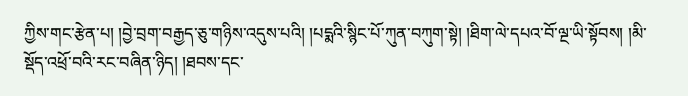ཀྱིས་གང་རྩེན་པ། །བྱེ་བྲག་བརྒྱད་ཅུ་གཉིས་འདུས་པའི། །པདྨའི་སྙིང་པོ་ཀུན་བཀུག་སྟེ། །ཐིག་ལེ་དཔའ་བོ་ལྔ་ཡི་སྟོབས། །མི་སྡོད་འཕྲོ་བའི་རང་བཞིན་ཉིད། །ཐབས་དང་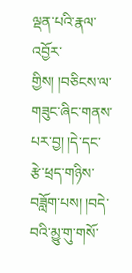ལྡན་པའི་རྣལ་འབྱོར་གྱིས། །བཅིངས་ལ་གཟུང་ཞིང་གནས་པར་བྱ། །དེ་དང་རྩེ་ཕྲད་གཉིས་བཟློག་པས། །བདེ་བའི་མྱུ་གུ་གསོ་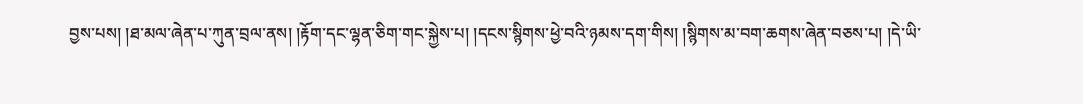བྱས་པས། །ཐ་མལ་ཞེན་པ་ཀུན་བྲལ་ནས། །རྟོག་དང་ལྷན་ཅིག་གང་སྐྱེས་པ། །དངས་སྙིགས་ཕྱེ་བའི་ཉམས་དག་གིས། །སྙིགས་མ་བག་ཆགས་ཞེན་བཅས་པ། །དེ་ཡི་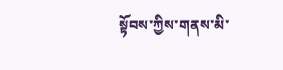སྟོབས་ཀྱིས་གནས་མི་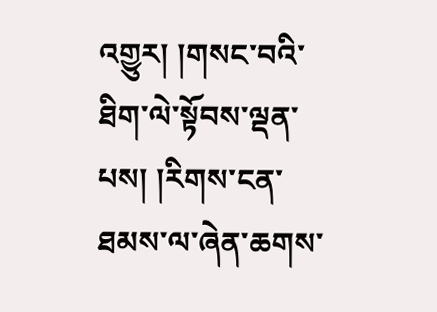འགྱུར། །གསང་བའི་ཐིག་ལེ་སྟོབས་ལྡན་པས། །རིགས་ངན་ཐམས་ལ་ཞེན་ཆགས་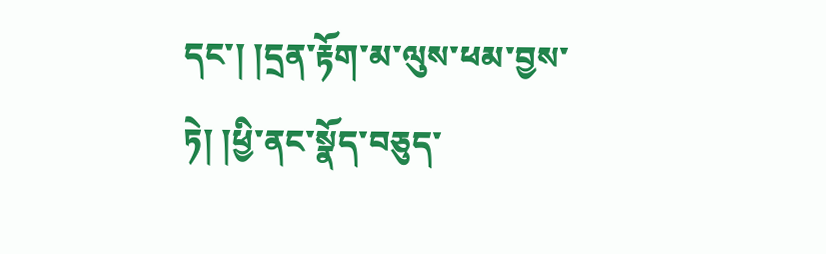དང་། །དྲན་རྟོག་མ་ལུས་ཕམ་བྱས་ཏེ། །ཕྱི་ནང་སྣོད་བཅུད་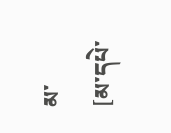མ་
[མ་དཔེ་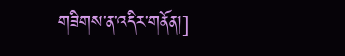གཟིགས་ན་འདིར་གནོན།]